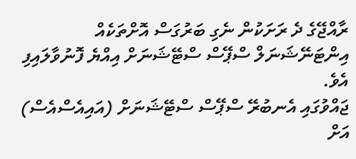ރާއްޖޭގެ ދެ ރަށަކުން ނެގި ބަރުގަސް އޮށްތަކެއް އިންޓަނޭޝަނަލް ސްޕޭސް ސްޓޭޝަނަށް އިއްޔެ ފޮނުވާލައިފި އެވެ.
ޖައްވުގައި އެނބުރޭ ސްޕޭސް ސްޓޭޝަނަށް (އައިއެސްއެސް) އަށް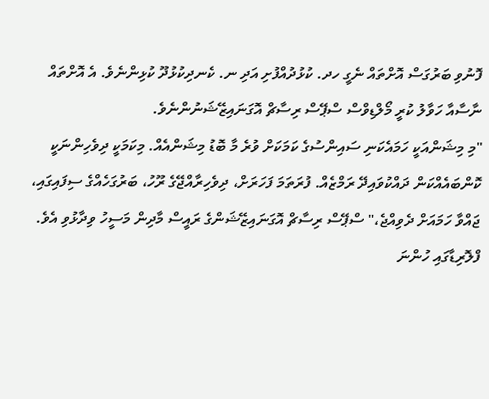ފޮނުވި ބަރުގަސް އޮށްތައް ނެގީ ހދ. ކުޅުދުއްފުށި އަދި ނ. ކެނދިކުޅުދޫ ކުޅިންނެވެ. އެ އޮށްތައް ނާސާއާ ހަވާލު ކުރީ މޯލްޑިވްސް ސްޕޭސް ރިސާޗް އޮގަނައިޒޭޝަނުންނެވެ.
"މި މިޝަންއަކީ ހަމައެކަނި ސައިންސުގެ ކަމަކަށް ވުރެ މާ ބޮޑު މިޝަންއެއް. މިކަމަކީ ދިވެހިންނަކީ ކޮންބައެއްކަން ދައްކުވައިދޭ ރަމްޒެއް. ފުރަތަމަ ފަހަރަށް، ދިވެހިރާއްޖޭގެ ރޫހު، ބަރުގަހެއްގެ ސިފައިގައި، ޖައްވާ ހަމައަށް ދެވިއްޖެ،" ސްޕޭސް ރިސާޗް އޮގަނައިޒޭޝަންގެ ރައީސް މާދިން މަސީހު ވިދާޅުވި އެވެ.
ފްލޮރިޑާގައި ހުންނަ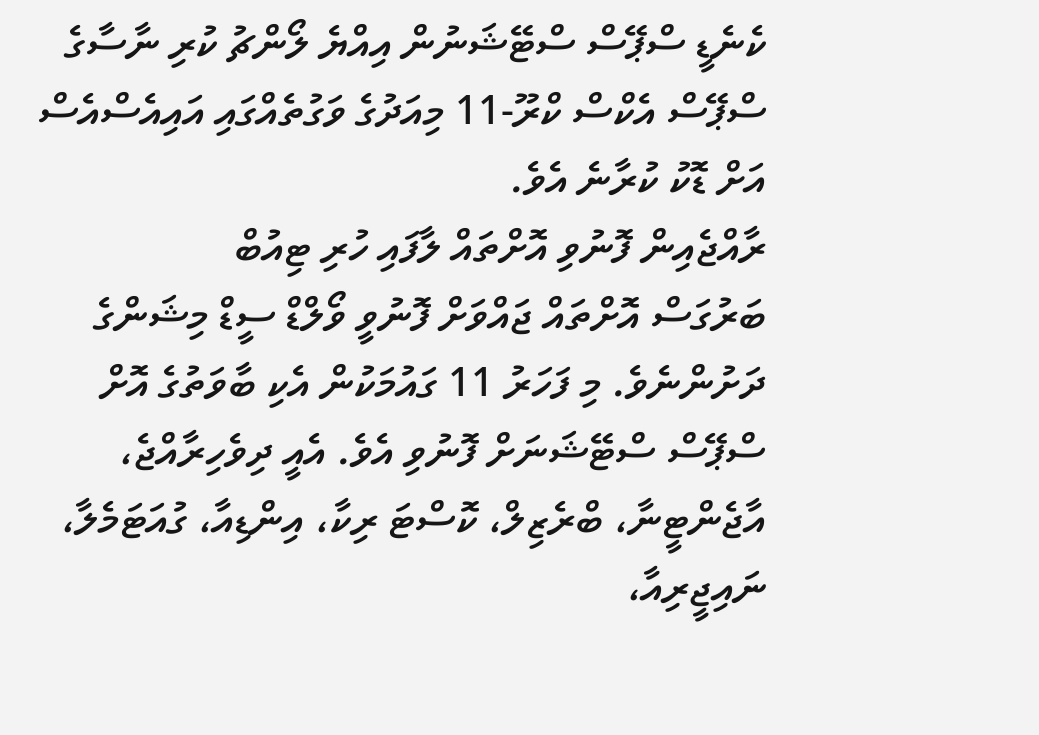ކެނެޑީ ސްޕޭސް ސްޓޭޝަނުން އިއްޔެ ލޯންޗު ކުރި ނާސާގެ ސްޕޭސް އެކްސް ކްރޫ-11 މިއަދުގެ ވަގުތެއްގައި އައިއެސްއެސް އަށް ޑޮކު ކުރާނެ އެވެ.
ރާއްޖެއިން ފޮނުވި އޮށްތައް ލާފައި ހުރި ޓިއުބް
ބަރުގަސް އޮށްތައް ޖައްވަށް ފޮނުވީ ވޯލްޑް ސީޑް މިޝަންގެ ދަށުންނެވެ. މި ފަހަރު 11 ގައުމަކުން އެކި ބާވަތުގެ އޮށް ސްޕޭސް ސްޓޭޝަނަށް ފޮނުވި އެވެ. އެއީ ދިވެހިރާއްޖެ، އާޖެންޓީނާ، ބްރެޒިލް، ކޮސްޓަ ރިކާ، އިންޑިއާ، ގުއަޓަމެލާ، ނައިޖީރިއާ،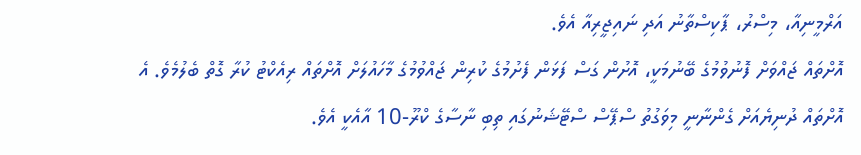އަރްމީނިއާ، މިސްރު، ޕާކިސްތާނު އަދި ނައިޖީރިއާ އެވެ.
އޮށްތައް ޖައްވަށް ފޮނުވުމުގެ ބޭނުމަކީ، އޮށުން ގަސް ފަޅަން ފެށުމުގެ ކުރިން ޖައްވުމުގެ މާހައުލަށް އޮށްތައް ރިއެކްޓު ކުރާ ގޮތް ބެލުމެވެ. އެ އޮށްތައް ދުނިޔެއަށް ގެންނާނީ މިވަގުތު ސްޕޭސް ސްޓޭޝަނުގައި ތިބި ނާސާގެ ކްރޫ-10 އާއެކީ އެވެ.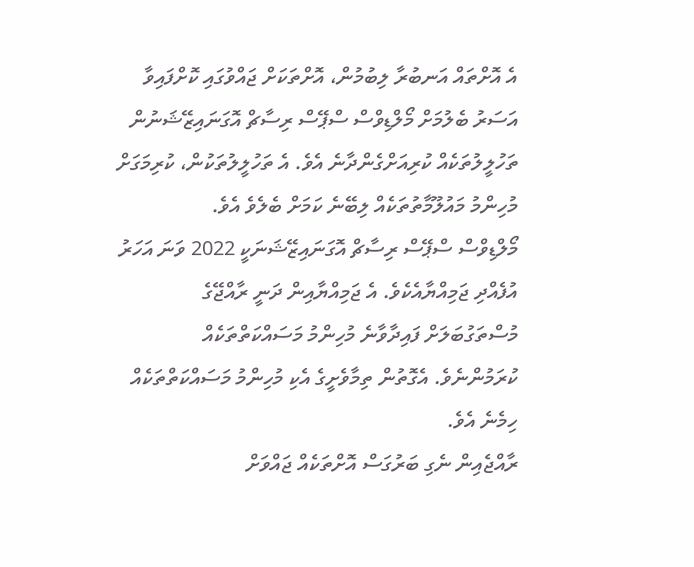އެ އޮށްތައް އަނބުރާ ލިބުމުން، އޮށްތަކަށް ޖައްވުގައި ކޮށްފައިވާ އަސަރު ބެލުމަށް މޯލްޑިވްސް ސްޕޭސް ރިސާޗް އޮގަނައިޒޭޝަނުން ތަހުލީލުތަކެއް ކުރިއަށްގެންދާނެ އެވެ. އެ ތަހުލީލުތަކުން، ކުރިމަގަށް މުހިންމު މައުލޫމާތުތަކެއް ލިބޭނެ ކަމަށް ބެލެވެ އެވެ.
މޯލްޑިވްސް ސްޕޭސް ރިސާޗް އޮގަނައިޒޭޝަނަކީ 2022 ވަނަ އަހަރު އުފެއްދި ޖަމިއްޔާއެކެވެ. އެ ޖަމިއްޔާއިން ދަނީ ރާއްޖޭގެ މުސްތަގުބަލަށް ފައިދާވާނެ މުހިންމު މަސައްކަތްތަކެއް ކުރަމުންނެވެ. އެގޮތުން ތިމާވެށީގެ އެކި މުހިންމު މަސައްކަތްތަކެއް ހިމެނެ އެވެ.
ރާއްޖެއިން ނެގި ބަރުގަސް އޮށްތަކެއް ޖައްވަށް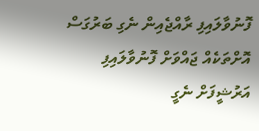ފޮނުވާލައިފި ރާއްޖެއިން ނެގި ބަރުގަސް އޮށްތަކެއް ޖައްވަށް ފޮނުވާލައިފި
އަރުޝީފަށް ނެގީ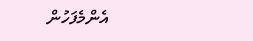އެންމެފަހުން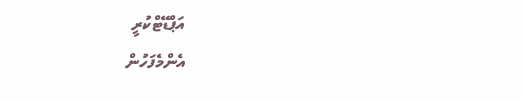އަޕްޑޭޓްކުރީ
އެންމެފަހުން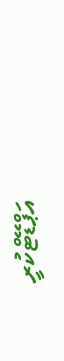އަޕްޑޭޓްކުރީ